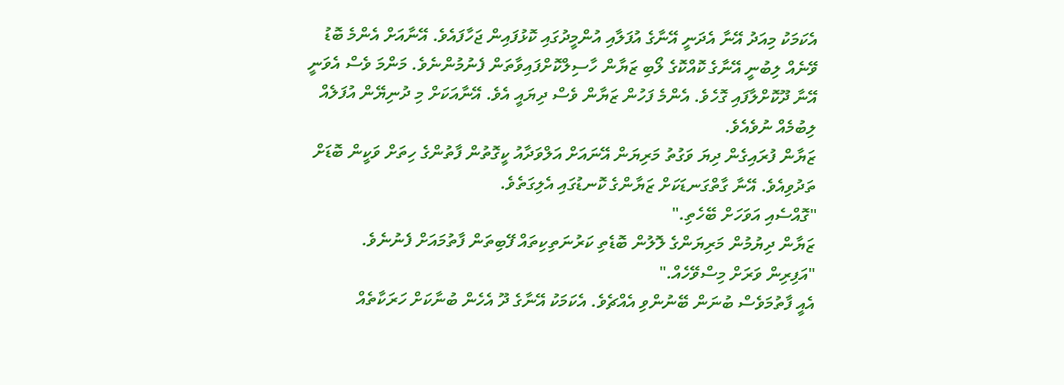އެކަމަކު މިއަދު އޭނާ އެދަނީ އޭނާގެ އުފަލާއި އުންމީދުގައި ކޮޅުފައިން ޖަހާފައެވެ. އޭނާއަށް އެންމެ ބޮޑު ވޭނެއް ލިބުނީ އޭނާގެ ކޮއްކޮގެ ލޯބި ޒަޔާން ހާސިލްކޮށްފައިވާތަން ފެނުމުންނެވެ. މަންމަ ވެސް އެވަނީ އޭނާ ދޫކޮށްލާފައި ގޮހެވެ. އެންމެ ފަހުން ޒަޔާން ވެސް ދިޔައީ އެވެ. އޭނާއަކަށް މި ދުނިޔޭން އުފަލެއް ލިބުމެއް ނުވެއެވެ.
ޒަޔާން ފުރައިގެން ދިޔަ ވަގުތު މަރިޔަން އޭނައަށް އަލްވަދާއު ކީގޮތުން ފާތުންގެ ހިތަށް ވަކީން ބޮޑަށް ތަދުވިއެވެ. އޭނާ ގާތްގަނޑަކަށް ޒަޔާންގެ ކޮނޑުގައި އެލިގަތެވެ.
"ގޮއްސެއި އަވަހަށް ބޭހެތި."
ޒަޔާން ދިޔުމުން މަރިޔަންގެ ލޮލުން ބޮޑެތި ކަރުނަތިކިތައް ފޭބިތަން ފާތުމައަށް ފެނުނެވެ.
"އަފިރިން ވަރަށް މިސްވޭހެއް."
އެއީ ފާތުމަވެސް ބުނަން ބޭނުންވި އެއްޗެވެ. އެކަމަކު އޭނާގެ ދޫ އެހެން ބުނާކަށް ހަރަކާތެއް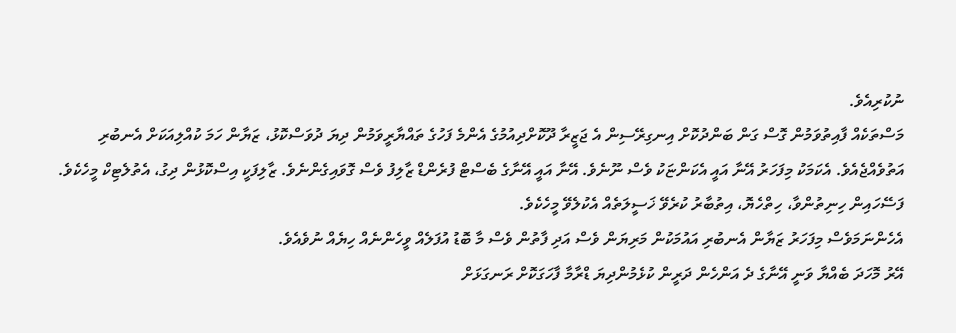ނުކުރިއެވެ.
މަސްތަކެއް ފާއިތުވަމުން ގޮސް ގަން ބަންދުކޮށް އިނގިރޭސިން އެ ޖަޒީރާ ދޫކޮށްދިއުމުގެ އެންމެ ފަހުގެ ތައްޔާރީވަމުން ދިޔަ ދުވަސްކޮޅު، ޒަޔާން ހަމަ ކުއްލިއަކަށް އެނބުރި އަތުވެއްޖެއެވެ. އެކަމަކު މިފަހަރު އޭނާ އައީ އެކަންޏަކު ވެސް ނޫނެވެ. އޭނާ އައީ އޭނާގެ ބެސްޓް ފުރެންޑް ޒާލިފު ވެސް ގޮވައިގެންނެވެ. ޒާލިފަކީ އިސްކޮޅުން ދިގު، އެތުލެޓިކް މީހެކެވެ. ފަސޭހައިން ހިނިތުންވާ، ހިތްހެޔޮ، އިތުބާރު ކުރެވޭ ޚަސީލަތެއް އެކުލެވޭ މީހެކެވެ.
އެހެންނަމަވެސް މިފަހަރު ޒަޔާން އެނބުރި އައުމަކުން މަރިޔަން ވެސް އަދި ފާތުން ވެސް މާ ބޮޑު އުފަލެއް ވީހެންނެއް ހިޔެއް ނުވެއެވެ.
އޭރު މޮހަދަ ބެއްޔާ ވަނީ އޭނާގެ ދެ އަންހެން ދަރީން ކުޅެމުންދިޔަ ޑްރާމާ ފާހަގަކޮށް ރަނގަޅަށް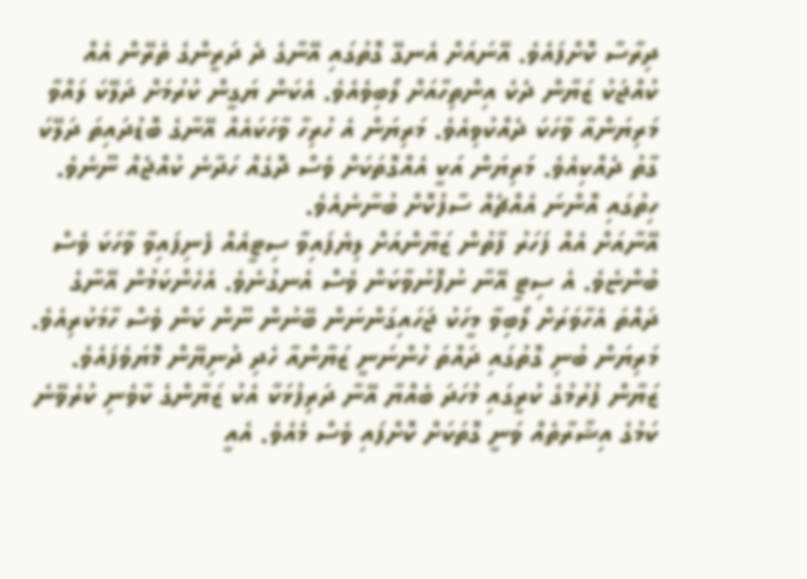ދިރާސާ ކޮށްފައެވެ. އޭނައަށް އެނގޭ ގޮތުގައި އޭނާގެ ދެ ދަރީންގެ ތެރޭން އެއް ކުއްޖަކު ޒަޔާން ދެކެ އިންތިހާއަށް ލޯބިވެއެވެ. އެކަން ޔަގީން ކުރުމަށް ދަލޭކަ ލައްވާ މަރިޔަންއާ ވާހަކަ ދެއްކުވިއެވެ. މަރިޔަން އެ ހުރިހާ ވާހަކައެއް އޭނާގެ ބޮޑުދައިތަ ދަލޭކަ ގާތު ދެއްކިއެވެ. މަރިޔަން އަކީ އެއްގޮތަކަށް ވެސް ދޮގެއް ހަދާނެ ކުއްޖެއް ނޫނެވެ. ހިތުގައި އޮންނަ އެއްޗެއް ސާފުކޮށް ބުނާނެއެވެ.
އޭނާއަށް އެއް ފަހަރު ފާތުން ޒަޔާންއަށް ލިޔެފައިވާ ސިޓީއެއް ފެނިފައިވާ ވާހަކަ ވެސް ބުންޏެވެ. އެ ސިޓީ އޭނާ ނުފޮނުވާކަން ވެސް އެނގުނެވެ. އެހެންކަމުން އޭނާގެ ދައްތަ އެހާވަރަށް ލޯބިވާ މީހަކު ޖަހައިގަންނަން ބޭނުން ނޫން ކަން ވެސް ހާމަކުރިއެވެ.
މަރިޔަން ބުނި ގޮތުގައި ދައްތަ ހުންނަނީ ޒަޔާންއާ ހެދި ދުނިޔޭން މޮޔަވެފައެވެ.
ޒަޔާން ފުރުމުގެ ކުރީގައި މުހަދަ ބެއްޔާ އޭނާ ދަރިފުޅަކާ އެކު ޒަޔާންގެ ކާވެނި ކުރެވޭނެ ކަމުގެ އިޝާރާތެއް ވަނީ ގޮތަކަށް ކޮށްފައި ވެސް މެއެވެ. އެއީ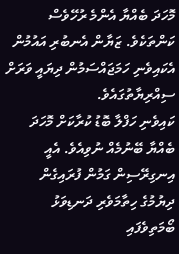މޮހަދަ ބެއްޔާ އެންމެ ރުހޭވެސް ކަންތަކެވެ. ޒަޔާން އެނބުރި އައުމުން އެކައިވެނި ހަމަޖައްސަމުން ދިޔައީ ވަރަށް ސިއްރިޔާތުގައެވެ.
ކައިވެނި ހަފްލާ ބޮޑު ކުރާކަށް މޮހަދަ ބެއްޔާ ބޭނުމެއް ނުވިއެވެ. އެއީ އިނގިރޭސިން ގަމުން ފުރައިގެން ދިޔުމުގެ ހިތާމަވެރި ދަނޑިވަޅު ބޯމަތިވެފައި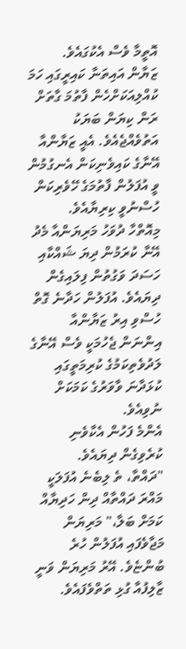އޮތީމާ ވެސް އެކުގައެވެ.
ޒަޔާން އައިތަނާ ކައިރީގައި ހަމަ ކުއްލިއަކަށްހެން ފާތުމަ ގާތަށް ރަން ކިޔަން ބަޔަކު އަތުވެއްޖެއެވެ. އެއީ ޒަޔާންއާ އޭނާގެ ކައިވެނިކަން އެނގުމުން ވީ އުފަލުން ފާތުމަގެ ހޭވެރިކަން ހުސްނުވީ ކިރިޔާއެވެ.
މިއޮތްހާ ދުވަހު މަރިޔަންއާ މެދު އޭނާ ކުރަމުން ދިޔަ ޝައްކާއި ހަސަދަ ވަގުތުން ފިލައިގެން ދިޔައެވެ. އުފަލުން ހަދާނެ ގޮތް ހުސްވި އިރު ޒަޔާންއާ އިންނަން ޖެހުމަކީ ވެސް އޭނާގެ ލަދުވެތިކަމުގެ ކުރިމަތީގައި ކުޅަދާނަ ވާވަރުގެ ކަމަކަށް ނުވިއެވެ.
އެންމެ ފަހުން އެކާވެނި ކުރެވިގެން ދިޔައެވެ.
"ދައްތާ، ތެ ލިބެނެ އުފަލަކީ މައްރަ ދައްތާއް ދިން ހަދިޔާއް ކަމަށް ބަލާ،" މަރިޔަން މަޖާވެފައި އުފަލުން ހުރެ ބުންޏެވެ. އޭރު މަރިޔަން ވަނީ ޒާލިފުއާ ގުޅި ތަތްވެފައެވެ.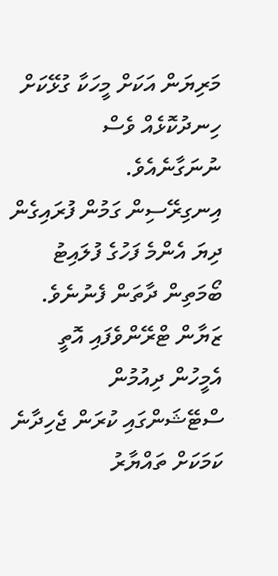މަރިޔަން އަކަށް މީހަކާ ގުޅޭކަށް ހިނދުކޮޅެއް ވެސް ނުނަގާނެއެވެ.
އިނގިރޭސިން ގަމުން ފުރައިގެން ދިޔަ އެންމެ ފަހުގެ ފުލައިޓު ބޯމަތިން ދާތަން ފެނުނެވެ. ޒަޔާން ޓްރޭންވެފައި އޮތީ އެމީހުން ދިއުމުން ސްޓޭޝަންގައި ކުރަން ޖެހިދާނެ ކަމަކަށް ތައްޔާރު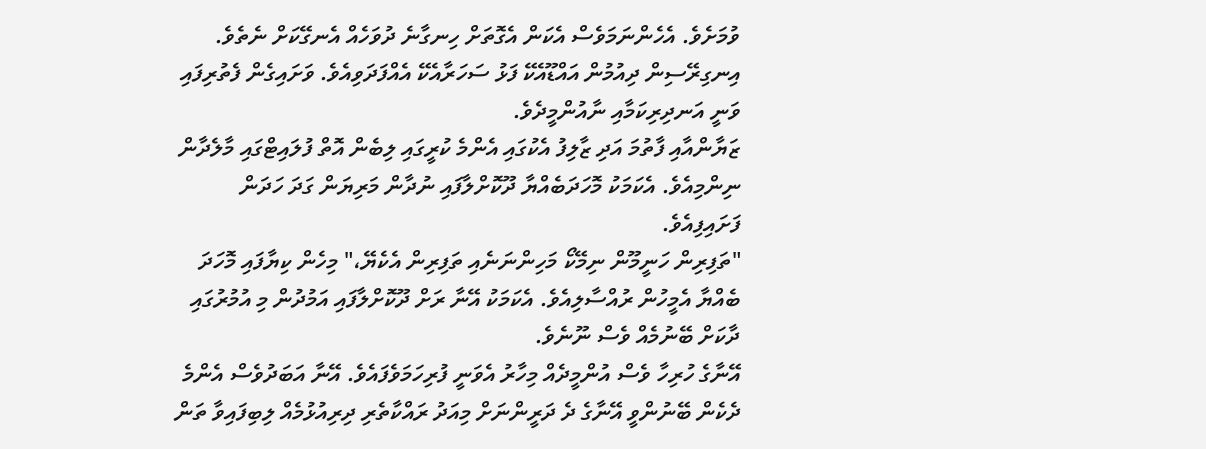ވުމަށެވެ. އެހެންނަމަވެސް އެކަން އެގޮތަށް ހިނގާނެ ދުވަހެއް އެނގޭކަށް ނެތެވެ.
އިނގިރޭސިން ދިއުމުން އައްޑޫއެކޭ ފަޅު ސަހަރާއެކޭ އެއްފަދަވިއެވެ. ވަށައިގެން ފެތުރިފައި ވަނީ އަނދިރިކަމާއި ނާއުންމީދެވެ.
ޒަޔާންއާއި ފާތުމަ އަދި ޒާލިފު އެކުގައި އެންމެ ކުރީގައި ލިބެން އޮތް ފުލައިޓްގައި މާލެދާން ނިންމިއެވެ. އެކަމަކު މޮހަދަބެއްޔާ ދޫކޮށްލާފައި ނުދާން މަރިޔަން ގަދަ ހަދަން ފަށައިފިއެވެ.
"ތަފިރިން ހަނީމޫން ނިމޭކޯ މަހިންނަނެއި ތަފިރިން އެކެޔޭ،" މިހެން ކިޔާފައި މޮހަދަ ބެއްޔާ އެމީހުން ރުއްސާލިއެވެ. އެކަމަކު އޭނާ ރަށް ދޫކޮށްލާފައި އަމުދުން މި އުމުރުގައި ދާކަށް ބޭނުމެއް ވެސް ނޫނެވެ.
އޭނާގެ ހުރިހާ ވެސް އުންމީދެއް މިހާރު އެވަނީ ފުރިހަމަވެފައެވެ. އޭނާ އަބަދުވެސް އެންމެ ދެކެން ބޭނުންވީ އޭނާގެ ދެ ދަރީންނަށް މިއަދު ރައްކާތެރި ދިރިއުޅުމެއް ލިބިފައިވާ ތަން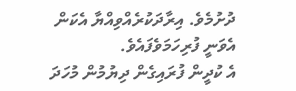ދުށުމެވެ. އިރާދަކުރެއްވިއްޔާ އެކަން އެވަނީ ފުރިހަމަވެފައެވެ.
އެ ކުދީން ފުރައިގެން ދިޔުމުން މުހަދަ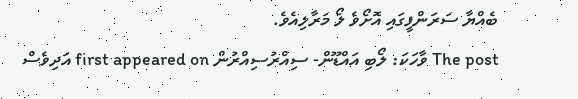ބެއްޔާ ސަރަންފީގައި އޮށޯވެ ލޯ މަރާލިއެވެ.
The post ވާހަކަ: ލޯބި އައްޑޫން- ސިއްރުސިއްރުން first appeared on އަދިވެސް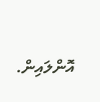އޮންލައިން.